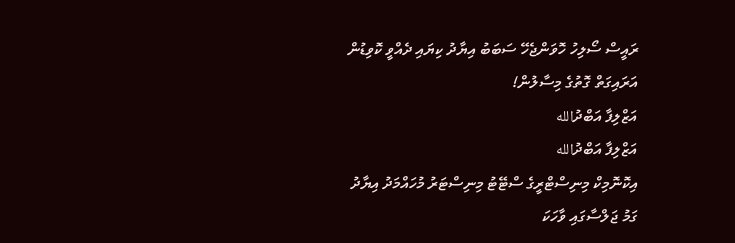ރައީސް ސޯލިހު ހޮވަންޖެހޭ ސަބަބު އިޔާދު ކިޔައި ދެއްވީ ކޮވިޑުން އަރައިގަތް ގޮތުގެ މިސާލުން!
އަޒްލިފާ އަބްދުالله
އަޒްލިފާ އަބްދުالله
އިކޮނޮމިކް މިނިސްޓްރީގެ ސްޓޭޓު މިނިސްޓަރު މުހައްމަދު އިޔާދު ގަމު ޖަލްސާގައި ވާހަކަ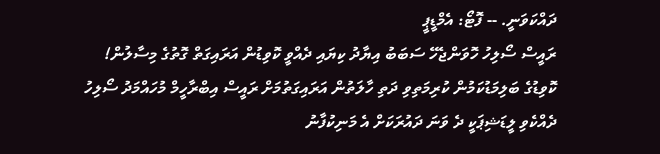ދައްކަވަނީ. -- ފޮޓޯ: އެމްޑީޕީ
ރައީސް ސޯލިހު ހޮވަންޖެހޭ ސަބަބު އިޔާދު ކިޔައި ދެއްވީ ކޮވިޑުން އަރައިގަތް ގޮތުގެ މިސާލުން!
ކޮވިޑުގެ ބަލިމަޑުކަމުން ކުރިމަތިވި ދަތި ހާލަތުން އަރައިގަތުމަށް ރައީސް އިބްރާހީމް މުހައްމަދު ސޯލިހު ދެއްކެވި ލީޑަޝިޕަކީ ދެ ވަނަ ދައުރަކަށް އެ މަނިކުފާނު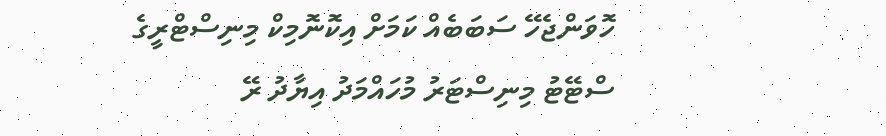ހޮވަންޖެހޭ ސަބަބެއް ކަމަށް އިކޮނޮމިކް މިނިސްޓްރީގެ ސްޓޭޓު މިނިސްޓަރު މުހައްމަދު އިޔާދު ރޭ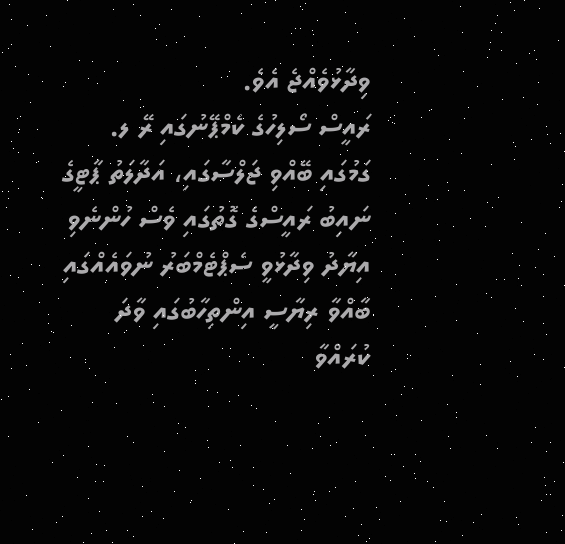ވިދާޅުވެއްޖެ އެވެ.
ރައީސް ސޯލިހުގެ ކެމްޕޭނުގައި ރޭ ލ. ގަމުގައި ބޭއްވި ޖަލްސާގައި، އަދާލަތު ޕާޓީގެ ނައިބު ރައީސްގެ ގޮތުގައި ވެސް ހުންނެވި އިޔާދު ވިދާޅުވީ ސެޕްޓެމްބަރު ނުވައެއްގައި ބާއްވާ ރިޔާސީ އިންތިހާބުގައި ވާދަ ކުރައްވާ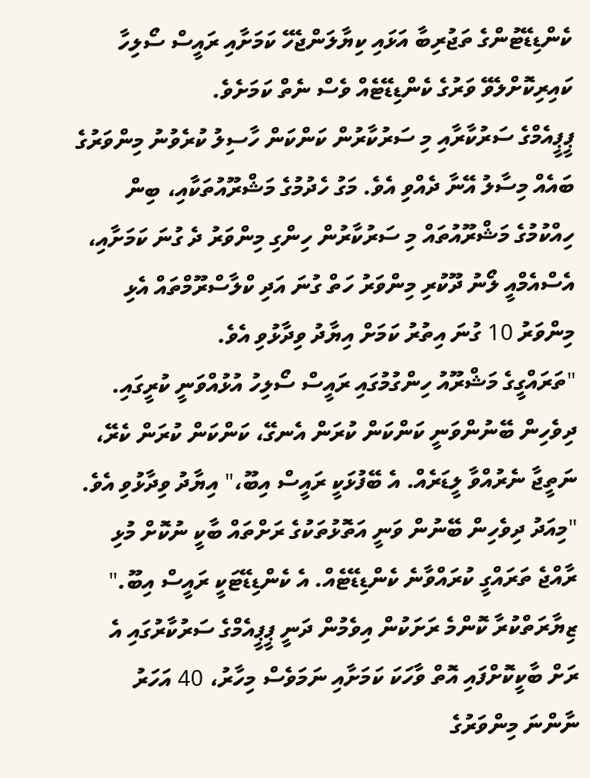ކެންޑިޑޭޓުންގެ ތަޖުރިބާ އަޅައި ކިޔާލަންޖެހޭ ކަމަށާއި ރައީސް ސޯލިހާ ކައިރިކޮށްލެވޭ ވަރުގެ ކެންޑިޑޭޓެއް ވެސް ނެތް ކަމަށެވެ.
ޕީޕީއެމްގެ ސަރުކާރާއި މި ސަރުކާރުން ކަންކަން ހާސިލު ކުރެވުނު މިންވަރުގެ ބައެއް މިސާލު އޭނާ ދެއްވި އެވެ. މަގު ހެދުމުގެ މަޝްރޫއުތަކާއި، ބިން ހިއްކުމުގެ މަޝްރޫއުތައް މި ސަރުކާރުން ހިންގި މިންވަރު ދެ ގުނަ ކަމަށާއި، އެސްއެމްއީ ލޯނު ދޫކުރި މިންވަރު ހަތް ގުނަ އަދި ކްލާސްރޫމްތައް އެޅި މިންވަރު 10 ގުނަ އިތުރު ކަމަށް އިޔާދު ވިދާޅުވި އެވެ.
"ތަރައްގީގެ މަޝްރޫއު ހިންގުމުގައި ރައީސް ސޯލިހު އުޅުއްވަނީ ކުރީގައި. ދިވެހިން ބޭނުންވަނީ ކަންކަން ކުރަން އެނގޭ، ކަންކަން ކުރަން ކެރޭ، ނަތީޖާ ނެރުއްވާ ލީޑަރެއް. އެ ބޭފުޅަކީ ރައީސް އިބޫ،" އިޔާދު ވިދާޅުވި އެވެ.
"މިއަދު ދިވެހިން ބޭނުން ވަނީ އަތޮޅުތަކުގެ ރަށްތައް ބާކީ ނުކޮށް މުޅި ރާއްޖެ ތަރައްގީ ކުރައްވާނެ ކެންޑިޑޭޓެއް. އެ ކެންޑިޑޭޓަކީ ރައީސް އިބޫ."
ޒިޔާރަތްކުރާ ކޮންމެ ރަށަކުން އިވެމުން ދަނީ ޕީޕީއެމްގެ ސަރުކާރުގައި އެ ރަށް ބާކީކޮށްފައި އޮތް ވާހަކަ ކަމަށާއި ނަމަވެސް މިހާރު، 40 އަހަރު ނާންނަ މިންވަރުގެ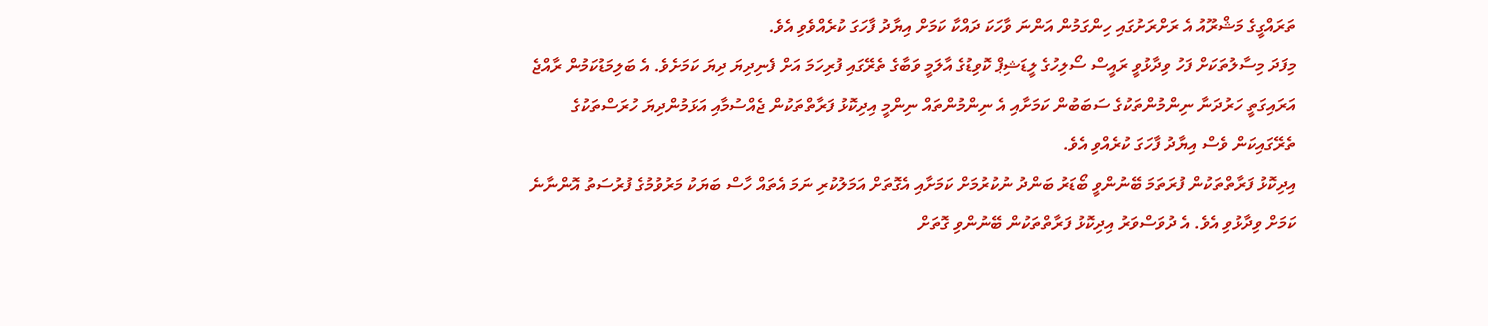ތަރައްގީގެ މަޝްރޫއު އެ ރަށްރަށުގައި ހިންގަމުން އަންނަ ވާހަކަ ދައްކާ ކަމަށް އިޔާދު ފާހަގަ ކުރެއްވެވި އެވެ.
މިފަދަ މިސާލުތަކަށް ފަހު ވިދާޅުވީ ރައީސް ސޯލިހުގެ ލީޑަޝިޕް ކޮވިޑުގެ އާލަމީ ވަބާގެ ތެރޭގައި ފުރިހަމަ އަށް ފެނިދިޔަ ދިޔަ ކަމަށެވެ. އެ ބަލިމަޑުކަމުން ރާއްޖެ އަރައިގަތީ ހަރުދަނާ ނިންމުންތަކުގެ ސަބަބުން ކަމަށާއި އެ ނިންމުންތައް ނިންމީ އިދިކޮޅު ފަރާތްތަކުން ޖެއްސުމާއި އަޅަމުންދިޔަ ހުރަސްތަކުގެ ތެރޭގައިކަން ވެސް އިޔާދު ފާހަގަ ކުރެއްވި އެވެ.
އިދިކޮޅު ފަރާތްތަކުން ފުރަތަމަ ބޭނުންވީ ބޯޑަރު ބަންދު ނުކުރުމަށް ކަމަށާއި އެގޮތަށް އަމަލުކުރި ނަމަ އެތައް ހާސް ބަޔަކު މަރުވުމުގެ ފުރުސަތު އޮންނާނެ ކަމަށް ވިދާޅުވި އެވެ. އެ ދުވަސްވަރު އިދިކޮޅު ފަރާތްތަކުން ބޭނުންވި ގޮތަށް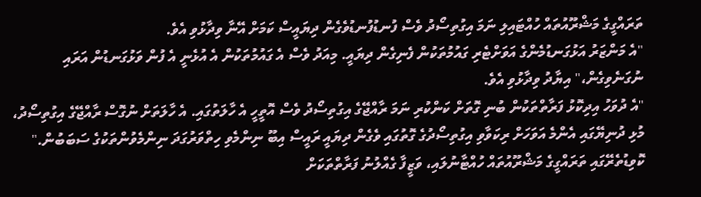ތަރައްގީގެ މަޝްރޫއުތައް ހުއްޓައިލި ނަމަ އިގުތިސޯދު ވެސް ފުނޑުފުނޑުވެގެން ދިޔައީސް ކަމަށް އޭނާ ވިދާޅުވި އެވެ.
"އެ މަންޒަރު އަޅުގަނޑުމެންގެ އަވަށްޓެރި ގައުމުތަކުން ފެނިގެން ދިޔައީ. މިއަދު ވެސް އެ ގައުމުތަކުން އެ އުޅެނީ އެ ފުން ވަޅުގަނޑުން އަރައި ނުގަނެވިގެން،" އިޔާދު ވިދާޅުވި އެވެ.
"އެ ދުވަހު އިދިކޮޅު ފަރާތްތަކުން ބުނި ގޮތަށް ކަންކުރި ނަމަ ރާއްޖޭގެ އިގުތިސޯދު ވެސް އޮތީހީ އެ ހާލަތުގައި. އެ ހާލަތަށް ނުގޮސް ރާއްޖޭގެ އިގުތިސޯދު، މުޅި ދުނިޔޭގައި އެންމެ އަވަހަށް ރިކަވާވި އިގުތިސޯދުގެ ގޮތުގައި ވެގެން ދިޔައީ ރައީސް އިބޫ ނިންމެވި ހިތްވަރުގަދަ ނިންމެވުންތަކުގެ ސަބަބުން."
ކޮވިޑުތެރޭގައި ތަރައްގީގެ މަޝްރޫއުތައް ހުއްޓާނުލައި، ވަޒީފާ ގެއްލުނު ފަރާތްތަކަށް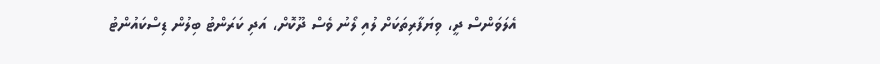އެލަވަންސް ދީ، ވިޔަފާރިތަކަށް ލުއި ލޯނު ވެސް ދޫކޮށް، އަދި ކަރަންޓު ބިލުން ޑިސްކައުންޓު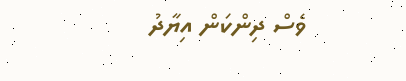ވެސް ދިންކަން އިޔާދު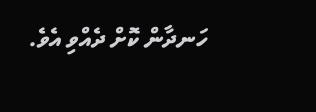ހަނދާން ކޮށް ދެއްވި އެވެ.